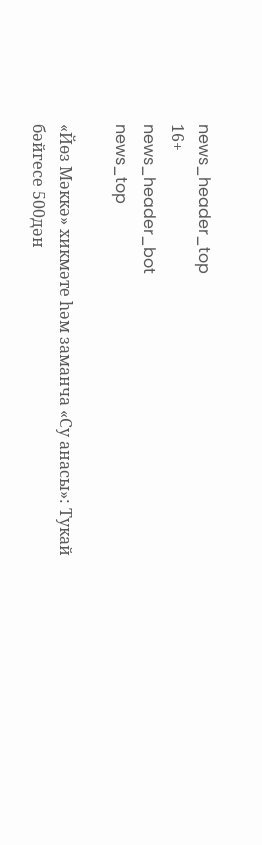news_header_top
16+
news_header_bot
news_top

«Йөз Мәккә» хикмәте һәм заманча «Су анасы»: Тукай бәйгесе 500дән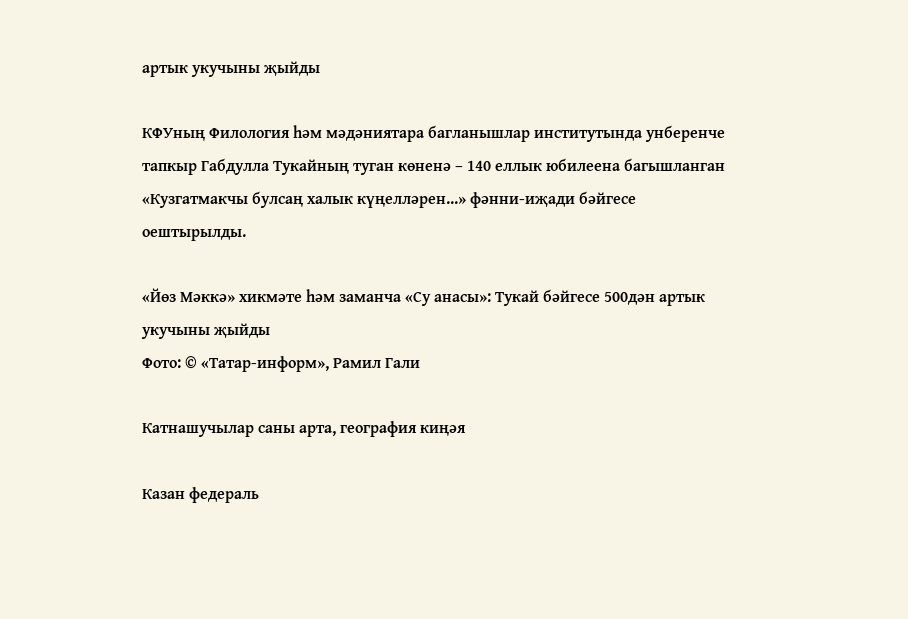артык укучыны җыйды

КФУның Филология һәм мәдәниятара багланышлар институтында унберенче тапкыр Габдулла Тукайның туган көненә – 140 еллык юбилеена багышланган «Кузгатмакчы булсаң халык күңелләрен...» фәнни-иҗади бәйгесе оештырылды.

«Йөз Мәккә» хикмәте һәм заманча «Су анасы»: Тукай бәйгесе 500дән артык укучыны җыйды
Фото: © «Татар-информ», Рамил Гали

Катнашучылар саны арта, география киңәя

Казан федераль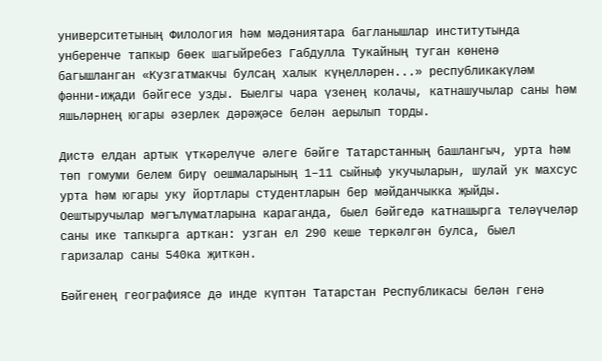университетының Филология һәм мәдәниятара багланышлар институтында унберенче тапкыр бөек шагыйребез Габдулла Тукайның туган көненә багышланган «Кузгатмакчы булсаң халык күңелләрен...» республикакүләм фәнни-иҗади бәйгесе узды. Быелгы чара үзенең колачы, катнашучылар саны һәм яшьләрнең югары әзерлек дәрәҗәсе белән аерылып торды.

Дистә елдан артык үткәрелүче әлеге бәйге Татарстанның башлангыч, урта һәм төп гомуми белем бирү оешмаларының 1–11 сыйныф укучыларын, шулай ук махсус урта һәм югары уку йортлары студентларын бер мәйданчыкка җыйды. Оештыручылар мәгълүматларына караганда, быел бәйгедә катнашырга теләүчеләр саны ике тапкырга арткан: узган ел 290 кеше теркәлгән булса, быел гаризалар саны 540ка җиткән.

Бәйгенең географиясе дә инде күптән Татарстан Республикасы белән генә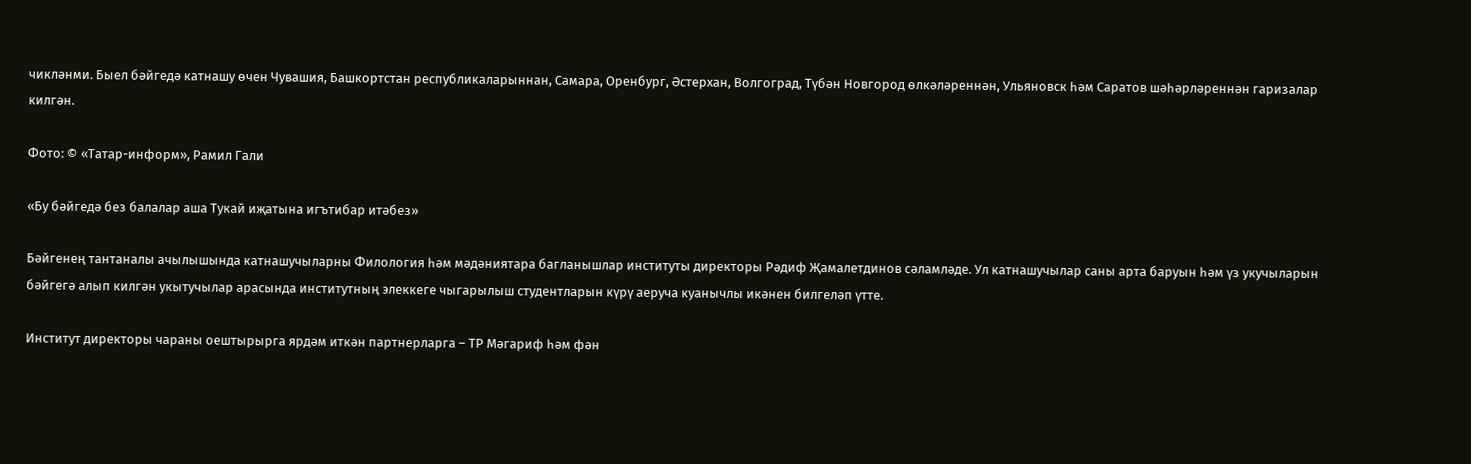чикләнми. Быел бәйгедә катнашу өчен Чувашия, Башкортстан республикаларыннан, Самара, Оренбург, Әстерхан, Волгоград, Түбән Новгород өлкәләреннән, Ульяновск һәм Саратов шәһәрләреннән гаризалар килгән.

Фото: © «Татар-информ», Рамил Гали

«Бу бәйгедә без балалар аша Тукай иҗатына игътибар итәбез»

Бәйгенең тантаналы ачылышында катнашучыларны Филология һәм мәдәниятара багланышлар институты директоры Рәдиф Җамалетдинов сәламләде. Ул катнашучылар саны арта баруын һәм үз укучыларын бәйгегә алып килгән укытучылар арасында институтның элеккеге чыгарылыш студентларын күрү аеруча куанычлы икәнен билгеләп үтте.

Институт директоры чараны оештырырга ярдәм иткән партнерларга – ТР Мәгариф һәм фән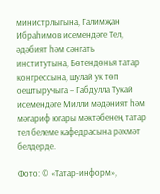министрлыгына, Галимҗан Ибраһимов исемендәге Тел, әдәбият һәм сәнгать институтына, Бөтендөнья татар конгрессына, шулай ук төп оештыручыга – Габдулла Тукай исемендәге Милли мәдәният һәм мәгариф югары мәктәбенең татар тел белеме кафедрасына рәхмәт белдерде.

Фото: © «Татар-информ»,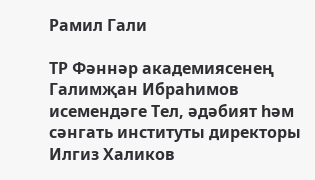Рамил Гали

ТР Фәннәр академиясенең Галимҗан Ибраһимов исемендәге Тел, әдәбият һәм сәнгать институты директоры Илгиз Халиков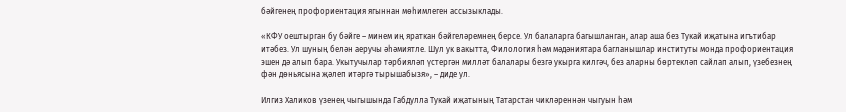бәйгенең профориентация ягыннан мөһимлеген ассызыклады.

«КФУ оештырган бу бәйге – минем иң яраткан бәйгеләремнең берсе. Ул балаларга багышланган, алар аша без Тукай иҗатына игътибар итәбез. Ул шуның белән аеручы әһәмиятле. Шул ук вакытта, Филология һәм мәдәниятара багланышлар институты монда профориентация эшен дә алып бара. Укытучылар тәрбияләп үстергән милләт балалары безгә укырга килгәч, без аларны бөртекләп сайлап алып, үзебезнең фән дөньясына җәлеп итәргә тырышабызя», – диде ул.

Илгиз Халиков үзенең чыгышында Габдулла Тукай иҗатының Татарстан чикләреннән чыгуын һәм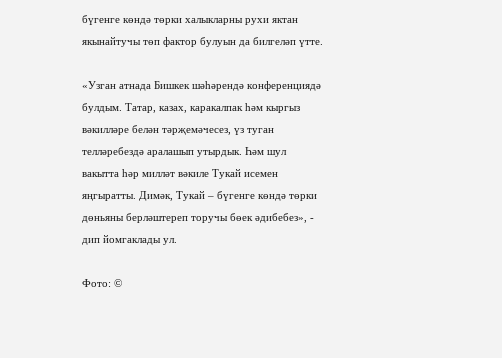бүгенге көндә төрки халыкларны рухи яктан якынайтучы төп фактор булуын да билгеләп үтте.

«Узган атнада Бишкек шәһәрендә конференциядә булдым. Татар, казах, каракалпак һәм кыргыз вәкилләре белән тәрҗемәчесез, үз туган телләребездә аралашып утырдык. Һәм шул вакытта һәр милләт вәкиле Тукай исемен яңгыратты. Димәк, Тукай – бүгенге көндә төрки дөньяны берләштереп торучы бөек әдибебез», - дип йомгаклады ул.

Фото: ©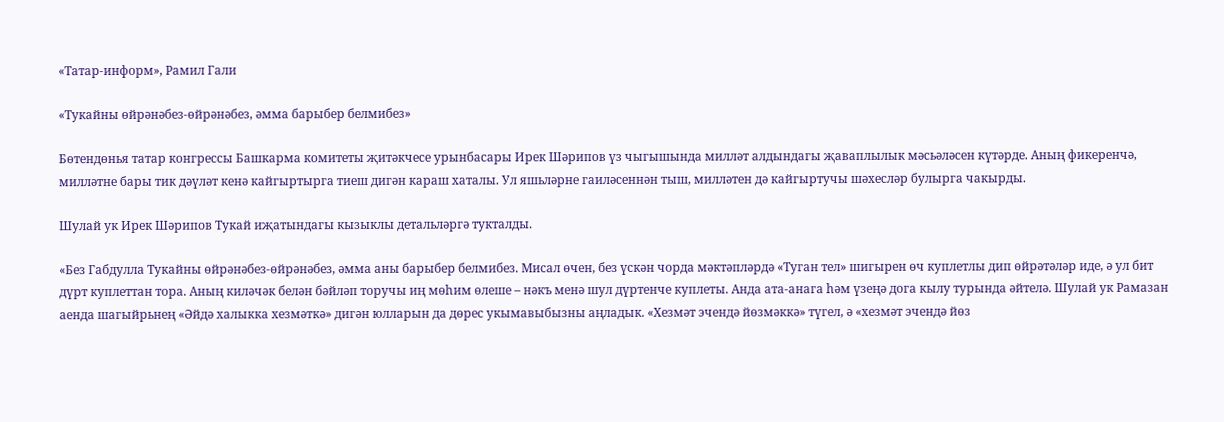«Татар-информ», Рамил Гали

«Тукайны өйрәнәбез-өйрәнәбез, әмма барыбер белмибез»

Бөтендөнья татар конгрессы Башкарма комитеты җитәкчесе урынбасары Ирек Шәрипов үз чыгышында милләт алдындагы җаваплылык мәсьәләсен күтәрде. Аның фикеренчә, милләтне бары тик дәүләт кенә кайгыртырга тиеш дигән караш хаталы. Ул яшьләрне гаиләсеннән тыш, милләтен дә кайгыртучы шәхесләр булырга чакырды.

Шулай ук Ирек Шәрипов Тукай иҗатындагы кызыклы детальләргә тукталды.

«Без Габдулла Тукайны өйрәнәбез-өйрәнәбез, әмма аны барыбер белмибез. Мисал өчен, без үскән чорда мәктәпләрдә «Туган тел» шигырен өч куплетлы дип өйрәтәләр иде, ә ул бит дүрт куплеттан тора. Аның киләчәк белән бәйләп торучы иң мөһим өлеше – нәкъ менә шул дүртенче куплеты. Анда ата-анага һәм үзеңә дога кылу турында әйтелә. Шулай ук Рамазан аенда шагыйрьнең «Әйдә халыкка хезмәткә» дигән юлларын да дөрес укымавыбызны аңладык. «Хезмәт эчендә йөзмәккә» түгел, ә «хезмәт эчендә йөз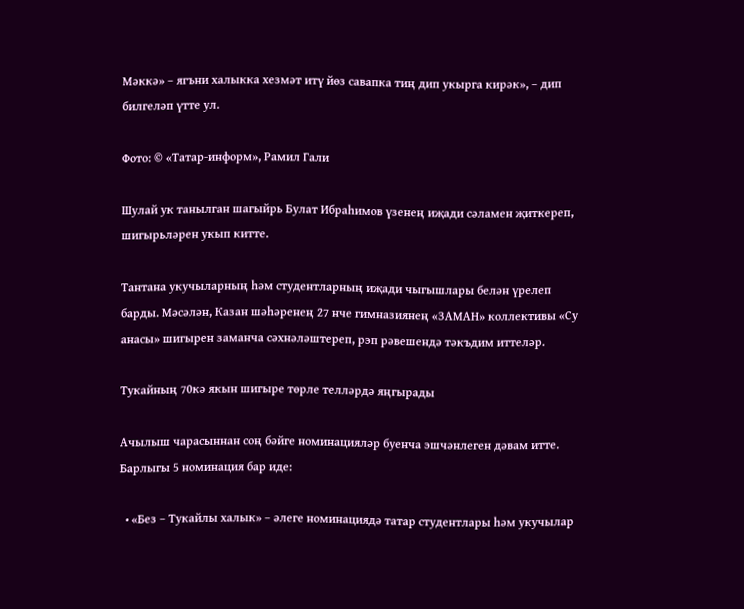Мәккә» – ягъни халыкка хезмәт итү йөз савапка тиң дип укырга кирәк», – дип билгеләп үтте ул.

Фото: © «Татар-информ», Рамил Гали

Шулай ук танылган шагыйрь Булат Ибраһимов үзенең иҗади сәламен җиткереп, шигырьләрен укып китте.

Тантана укучыларның һәм студентларның иҗади чыгышлары белән үрелеп барды. Мәсәлән, Казан шәһәренең 27 нче гимназиянең «ЗАМАН» коллективы «Су анасы» шигырен заманча сәхнәләштереп, рэп рәвешендә тәкъдим иттеләр.

Тукайның 70кә якын шигыре төрле телләрдә яңгырады

Ачылыш чарасыннан соң бәйге номинацияләр буенча эшчәнлеген дәвам итте. Барлыгы 5 номинация бар иде:

  • «Без – Тукайлы халык» – әлеге номинациядә татар студентлары һәм укучылар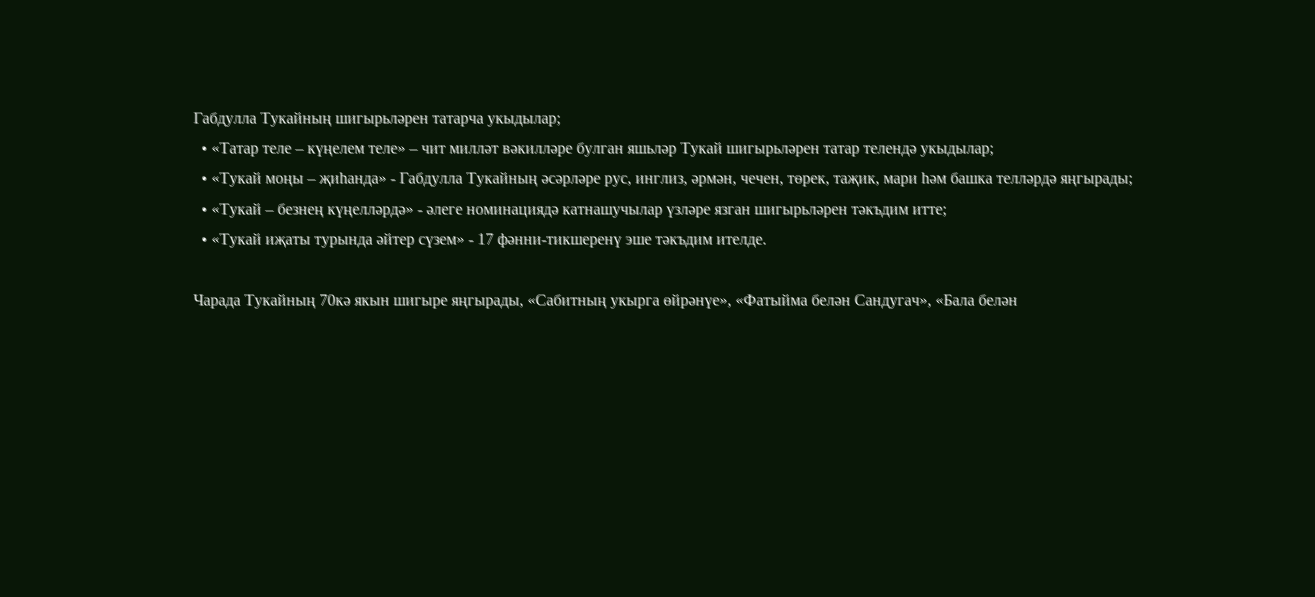Габдулла Тукайның шигырьләрен татарча укыдылар;
  • «Татар теле – күңелем теле» – чит милләт вәкилләре булган яшьләр Тукай шигырьләрен татар телендә укыдылар;
  • «Тукай моңы – җиһанда» - Габдулла Тукайның әсәрләре рус, инглиз, әрмән, чечен, төрек, таҗик, мари һәм башка телләрдә яңгырады;
  • «Тукай – безнең күңелләрдә» - әлеге номинациядә катнашучылар үзләре язган шигырьләрен тәкъдим итте;
  • «Тукай иҗаты турында әйтер сүзем» - 17 фәнни-тикшеренү эше тәкъдим ителде.

Чарада Тукайның 70кә якын шигыре яңгырады, «Сабитның укырга өйрәнүе», «Фатыйма белән Сандугач», «Бала белән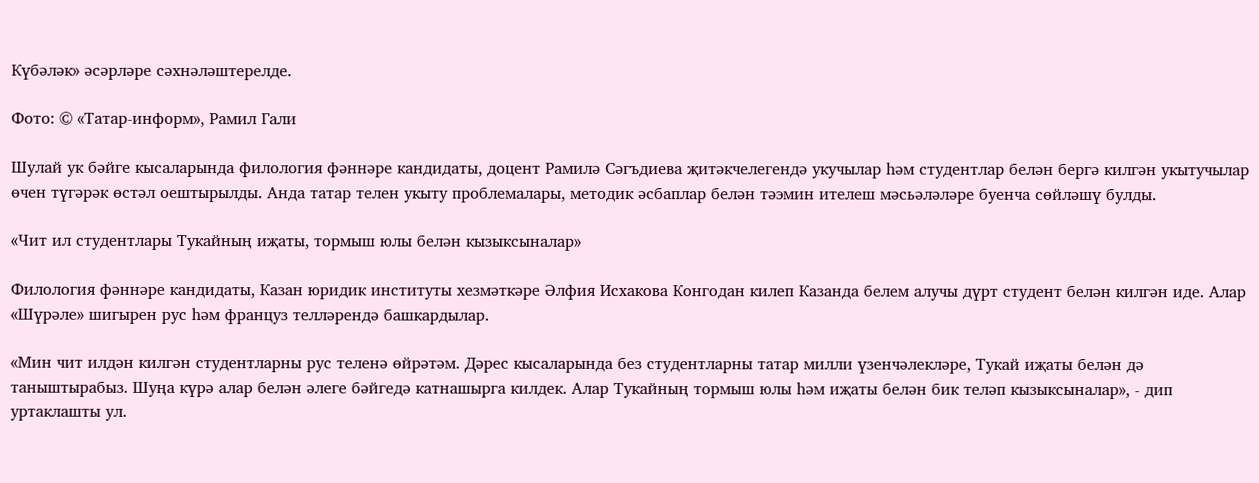Күбәләк» әсәрләре сәхнәләштерелде.

Фото: © «Татар-информ», Рамил Гали

Шулай ук бәйге кысаларында филология фәннәре кандидаты, доцент Рамилә Сәгъдиева җитәкчелегендә укучылар һәм студентлар белән бергә килгән укытучылар өчен түгәрәк өстәл оештырылды. Анда татар телен укыту проблемалары, методик әсбаплар белән тәэмин ителеш мәсьәләләре буенча сөйләшү булды.

«Чит ил студентлары Тукайның иҗаты, тормыш юлы белән кызыксыналар»

Филология фәннәре кандидаты, Казан юридик институты хезмәткәре Әлфия Исхакова Конгодан килеп Казанда белем алучы дүрт студент белән килгән иде. Алар «Шүрәле» шигырен рус һәм француз телләрендә башкардылар.

«Мин чит илдән килгән студентларны рус теленә өйрәтәм. Дәрес кысаларында без студентларны татар милли үзенчәлекләре, Тукай иҗаты белән дә таныштырабыз. Шуңа күрә алар белән әлеге бәйгедә катнашырга килдек. Алар Тукайның тормыш юлы һәм иҗаты белән бик теләп кызыксыналар», - дип уртаклашты ул.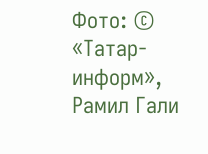Фото: © «Татар-информ», Рамил Гали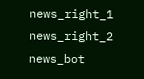news_right_1
news_right_2
news_bot